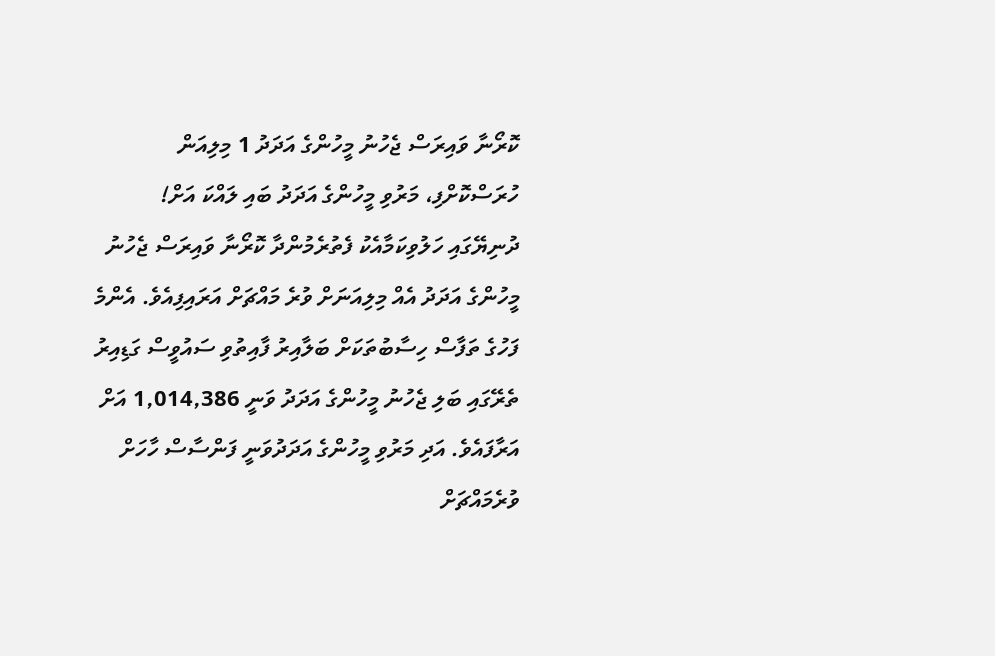ކޮރޯނާ ވައިރަސް ޖެހުނު މީހުންގެ އަދަދު 1 މިލިއަން ހުރަސްކޮށްފި، މަރުވި މީހުންގެ އަދަދު ބައި ލައްކަ އަށް!
ދުނިޔޭގައި ހަލުވިކަމާއެކު ފެތުރެމުންދާ ކޮރޯނާ ވައިރަސް ޖެހުނު މީހުންގެ އަދަދު އެއް މިލިއަނަށް ވުރެ މައްޗަށް އަރައިފިއެވެ. އެންމެ ފަހުގެ ތަފާސް ހިސާބުތަކަށް ބަލާއިރު ފާއިތުވި ސައުވީސް ގަޑިއިރު ތެރޭގައި ބަލި ޖެހުނު މީހުންގެ އަދަދު ވަނީ 1,014,386 އަށް އަރާފައެވެ. އަދި މަރުވި މީހުންގެ އަދަދުވަނީ ފަންސާސް ހާހަށް ވުރެމައްޗަށް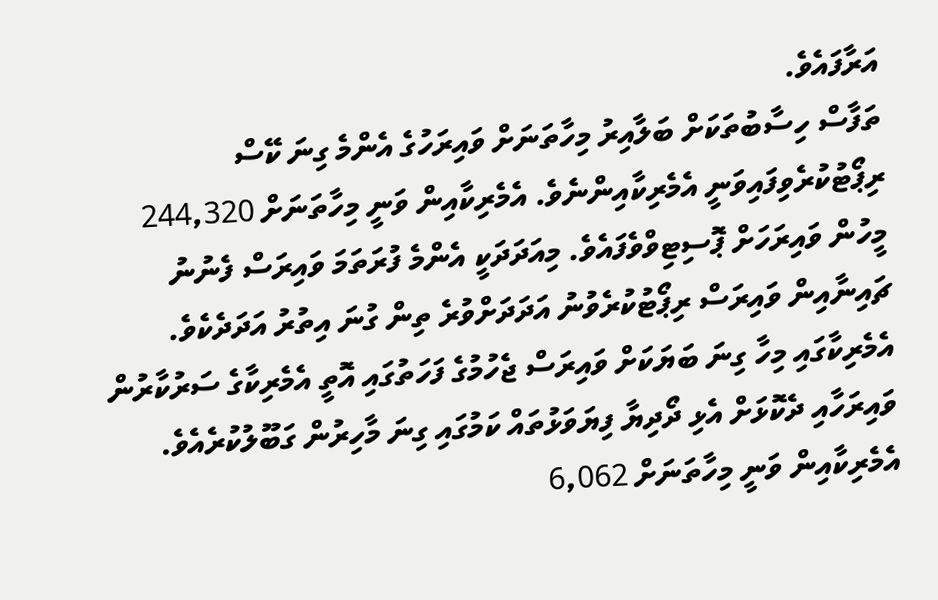އަރާފައެވެ.
ތަފާސް ހިސާބުތަކަށް ބަލާއިރު މިހާތަނަށް ވައިރަހުގެ އެންމެ ގިނަ ކޭސް ރިޕޯޓުކުރެވިފައިވަނީ އެމެރިކާއިންނެވެ. އެމެރިކާއިން ވަނީ މިހާތަނަށް 244,320 މީހުން ވައިރަހަށް ޕޮސިޓިވްވެފައެވެ. މިއަދަދަކީ އެންމެ ފުރަތަމަ ވައިރަސް ފެނުނު ޗައިނާއިން ވައިރަސް ރިޕޯޓުކުރެވުނު އަދަދަށްވުރެ ތިން ގުނަ އިތުރު އަދަދެކެވެ. އެމެރިކާގައި މިހާ ގިނަ ބަޔަކަށް ވައިރަސް ޖެހުމުގެ ފަހަތުގައި އޮތީ އެމެރިކާގެ ސަރުކާރުން ވައިރަހާއި ދެކޮޅަށް އެޅި ދޯދިޔާ ފިޔަވަޅުތައް ކަމުގައި ގިނަ މާހިރުން ގަބޫލުކުރެއެވެ. އެމެރިކާއިން ވަނީ މިހާތަނަށް 6,062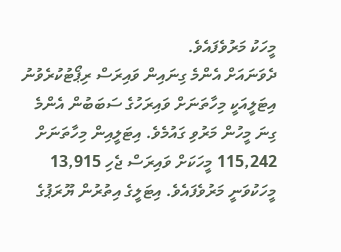މީހަކު މަރުވެފައެވެ.
ދެވަނައަށް އެންމެ ގިނައިން ވައިރަސް ރިޕޯޓުކުރެވުނު އިޓަލީއަކީ މިހާތަނަށް ވައިރަހުގެ ސަބަބުން އެންމެ ގިނަ މީހުން މަރުވި ގައުމެވެ. އިޓަލީއިން މިހާތަނަށް 115,242 މީހަކަށް ވައިރަސް ޖެހި 13,915 މީހަކުވަނީ މަރުވެފައެވެ. އިޓަލީގެ އިތުރުން ޔޫރަޕުގެ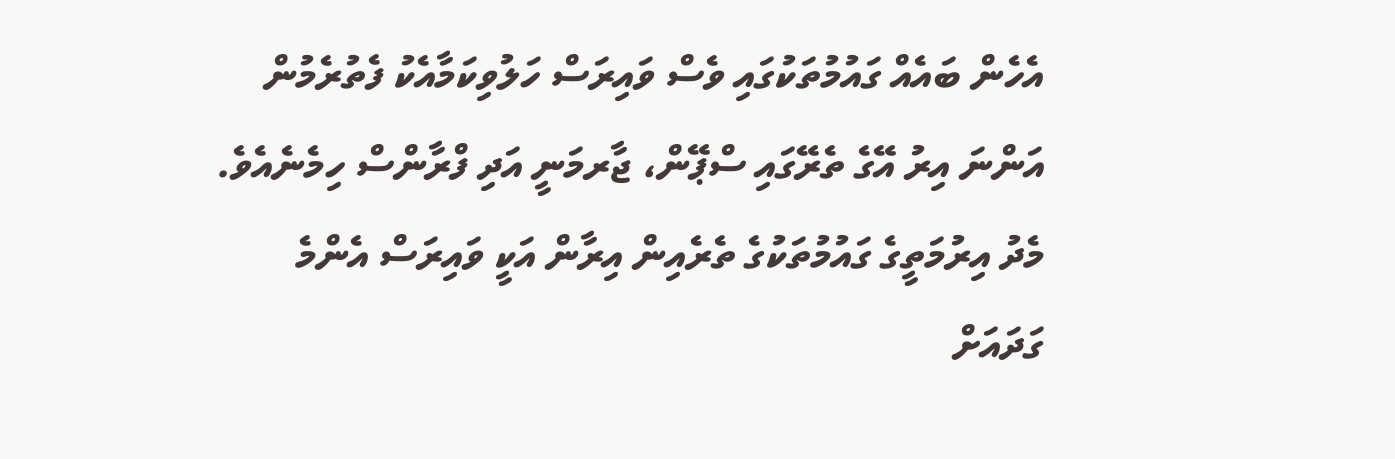އެހެން ބައެއް ގައުމުތަކުގައި ވެސް ވައިރަސް ހަލުވިކަމާއެކު ފެތުރެމުން އަންނަ އިރު އޭގެ ތެރޭގައި ސްޕޭން، ޖާރމަނީ އަދި ފްރާންސް ހިމެނެއެވެ.
މެދު އިރުމަތީގެ ގައުމުތަކުގެ ތެރެއިން އިރާން އަކީ ވައިރަސް އެންމެ ގަދައަށް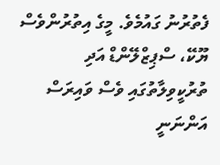ފެތުރުނު ގައުމެވެ. މީގެ އިތުރުންވެސް ޔޫކޭ، ސްޕިޒްލޭންޑް އަދި ތުރުކީވިލާތުގައި ވެސް ވައިރަސް އަންނަނީ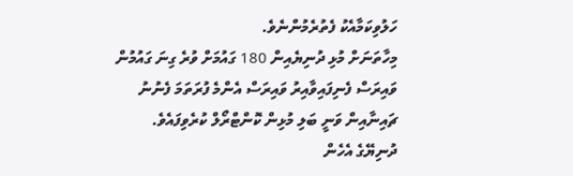ހަލުވިކަމާއެކު ފެތުރެމުންނެވެ.
މިހާތަނަށް މުޅި ދުނިޔެއިން 180 ގައުމަށް ވުރެ ގިނަ ގައުމުން ވައިރަސް ފެނިފައިވާއިރު ވައިރަސް އެންމެ ފުރަތަމަ ފެނުނު ޗައިނާއިން ވަނީ ބަލި މުޅިން ކޮންޓްރޯލް ކުރެވިފައެވެ. ދުނިޔޭގެ އެހެން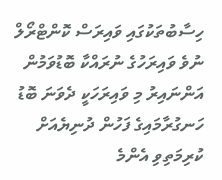ހިސާބުތަކުގައި ވައިރަސް ކޮންޓްރޯލް ނުވެ ވައިރަހުގެ ނުރައްކާ ބޮޑުވަމުން އަންނައިރު މި ވައިރަހަކީ ދެވަނަ ބޮޑު ހަނގުރާމައިގެ ފަހުން ދުނިޔެއަށް ކުރިމަތިވި އެންމެ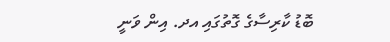ބޮޑު ކާރިސާގެ ގޮތުގައި އދ. އިން ވަނީ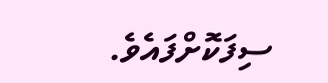ސިފަކޮށްފައެވެ.